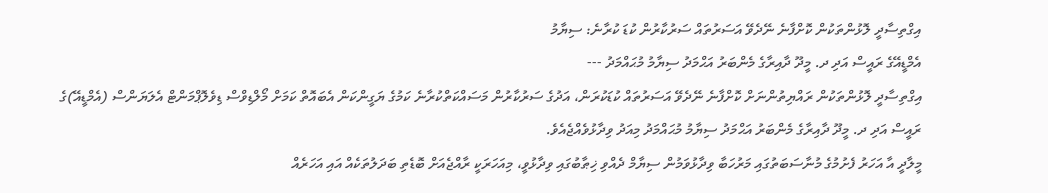އިގްތިސާދީ ލޮޅުންތަކުން ކޮށްފާނެ ނޭދެވޭ އަސަރުތައް ސަރުކާރުން ކުޑަ ކުރާނެ: ސިޔާމު
އެމްޑީއޭގެ ރައީސް އަދި ދ. މީދޫ ދާއިރާގެ މެންބަރު އަޙްމަދު ސިޔާމު މުޙައްމަދު ---
އިގްތިސާދީ ލޮޅުންތަކުން ރައްޔިތުންނަށް ކޮށްފާނެ ނޭދެވޭ އަސަރުތައް ކުޑަކުރަން، އަދުގެ ސަރުކާރުން މަސައްކަތްކުރާނެ ކަމުގެ ޔަގީންކަން އެބައޮތް ކަމަށް މޯލްޑިވްސް ޑިވެލޮޕްމަންޓް އެލަޔަންސް (އެމްޑީއޭ)ގެ ރައީސް އަދި ދ. މީދޫ ދާއިރާގެ މެންބަރު އަޙްމަދު ސިޔާމު މުޙައްމަދު މިއަދު ވިދާޅުވެއްޖެއެވެ.
މީލާދީ އާ އަހަރު ފެށުމުގެ މުނާސަބަތުގައި މަރުހަބާ ވިދާޅުވަމުން ސިޔާމް ދެއްވި ޚިޠާބުގައި ވިދާޅުވީ، މިއަހަރަކީ ރާއްޖެއަށް ބޮޑެތި ބަދަލުތަކެއް އައި އަހަރެއް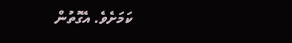ކަމަށެވެ. އެގޮތުން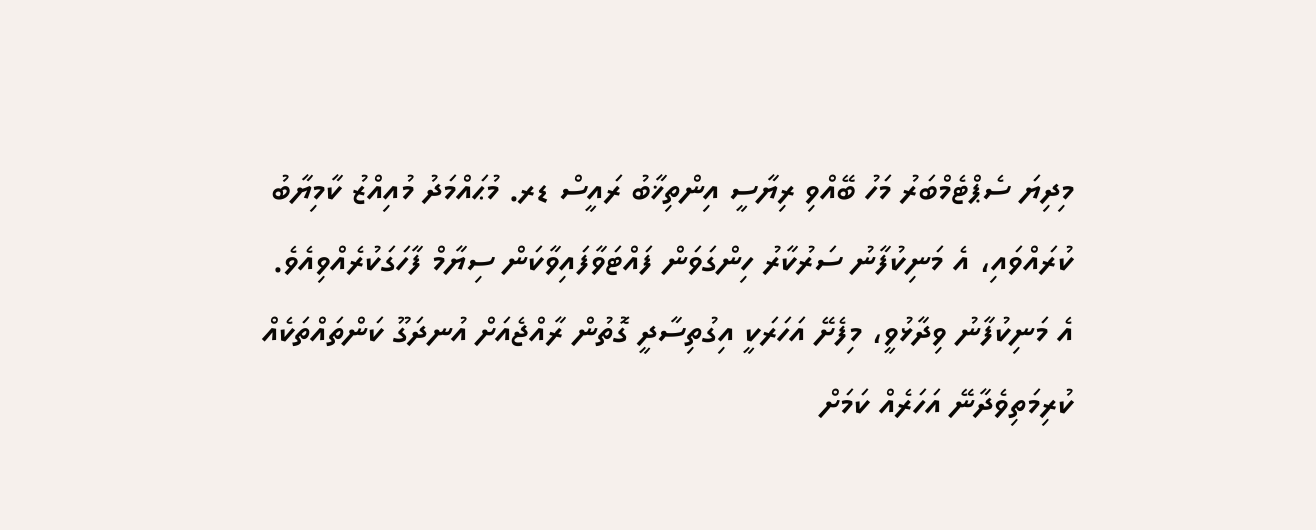މިދިޔަ ސެޕްޓެމްބަރު މަހު ބޭއްވި ރިޔާސީ އިންތިޚާބު ރައީސް ޑރ. މުޙައްމަދު މުއިއްޒު ކާމިޔާބު ކުރައްވައި، އެ މަނިކުފާނު ސަރުކާރު ހިންގަވަން ފައްޓަވާފައިވާކަން ސިޔާމް ފާހަގަކުރެއްވިއެވެ.
އެ މަނިކުފާނު ވިދާޅުވީ، މިފެށޭ އަހަރަކީ އިގުތިސާދީ ގޮތުން ރާއްޖެއަށް އުނދަގޫ ކަންތައްތަކެއް ކުރިމަތިވެދާނޭ އަހަރެއް ކަމަށް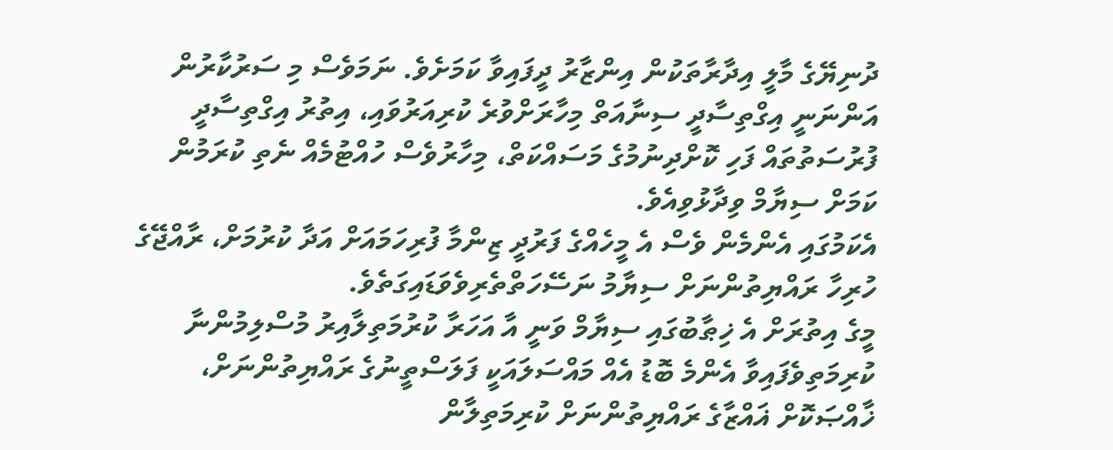ދުނިޔޭގެ މާލީ އިދާރާތަކުން އިންޒާރު ދީފައިވާ ކަމަށެވެ. ނަމަވެސް މި ސަރުކާރުން އަންނަނީ އިގްތިސާދީ ސިނާއަތް މިހާރަށްވުރެ ކުރިއަރުވައި، އިތުރު އިގްތިސާދީ ފުރުސަތުތައް ފަހި ކޮށްދިނުމުގެ މަސައްކަތް، މިހާރުވެސް ހުއްޓުމެއް ނެތި ކުރަމުން ކަމަށް ސިޔާމް ވިދާޅުވިއެވެ.
އެކަމުގައި އެންމެން ވެސް އެ މީހެއްގެ ފަރުދީ ޒިންމާ ފުރިހަމައަށް އަދާ ކުރުމަށް، ރާއްޖޭގެ ހުރިހާ ރައްޔިތުންނަށް ސިޔާމު ނަސޭހަތްތެރިވެވަޑައިގަތެވެ.
މީގެ އިތުރަށް އެ ޚިޠާބުގައި ސިޔާމް ވަނީ އާ އަހަރާ ކުރުމަތިލާއިރު މުސްލިމުންނާ ކުރިމަތިވެފައިވާ އެންމެ ބޮޑު އެއް މައްސަލައަކީ ފަލަސްތީނުގެ ރައްޔިތުންނަށް، ޚާއްޞަކޮށް ޣައްޒާގެ ރައްޔިތުންނަށް ކުރިމަތިލާން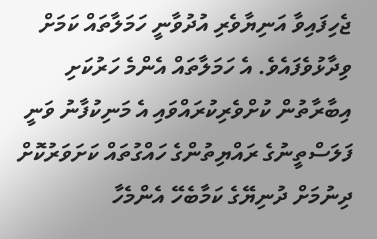ޖެހިފައިވާ އަނިޔާވެރި އުދުވާނީ ހަމަލާތައް ކަމަށް ވިދާޅުވެފައެވެ. އެ ހަމަލާތައް އެންމެ ހަރުކަށި އިބާރާތުން ކުށްވެރިކުރައްވައި އެ މަނިކުފާނު ވަނީ ފަލަސްތީނުގެ ރައްޔިތުންގެ ހައްގުތައް ކަށަވަރުކޮށް ދިނުމަށް ދުނިޔޭގެ ކަމާބެހޭ އެންމެހާ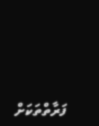ފަރާތްތަކަށް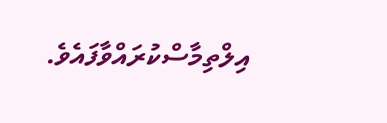އިލްތިމާސްކުރައްވާފައެވެ.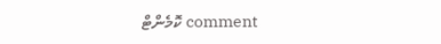comment ކޮމެންޓް